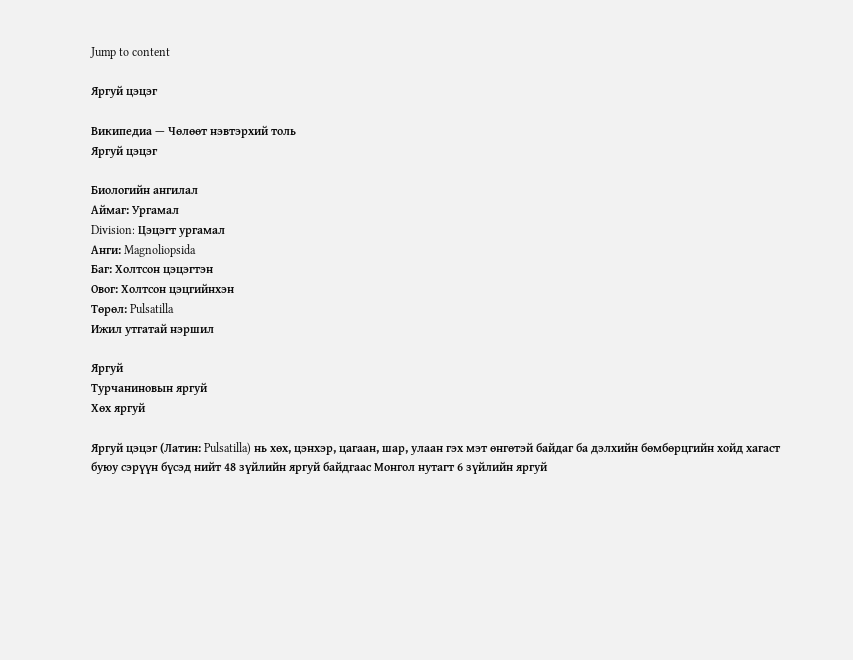Jump to content

Яргуй цэцэг

Википедиа — Чөлөөт нэвтэрхий толь
Яргуй цэцэг

Биологийн ангилал
Аймаг: Ургамал
Division: Цэцэгт ургамал
Анги: Magnoliopsida
Баг: Холтсон цэцэгтэн
Овог: Холтсон цэцгийнхэн
Төрөл: Pulsatilla
Ижил утгатай нэршил

Яргуй
Турчаниновын яргуй
Хөх яргуй

Яргуй цэцэг (Латин: Pulsatilla) нь хөх, цэнхэр, цагаан, шар, улаан гэх мэт өнгөтэй байдаг ба дэлхийн бөмбөрцгийн хойд хагаст буюу сэрүүн бүсэд нийт 48 зүйлийн яргуй байдгаас Монгол нутагт 6 зүйлийн яргуй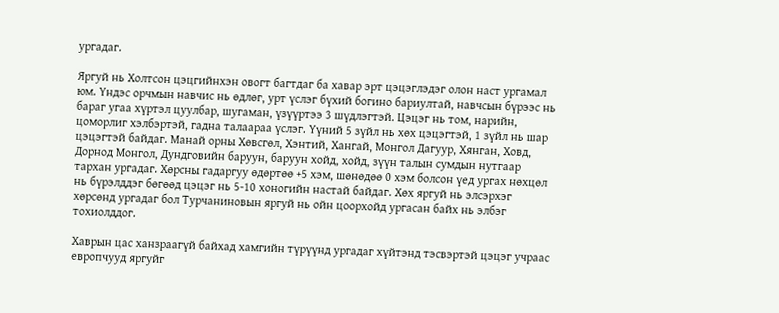ургадаг.

Яргуй нь Холтсон цэцгийнхэн овогт багтдаг ба хавар эрт цэцэглэдэг олон наст ургамал юм. Үндэс орчмын навчис нь өдлөг, урт үслэг бүхий богино бариултай, навчсын бүрээс нь бараг угаа хүртэл цуулбар, шугаман, үзүүртээ 3 шүдлэгтэй. Цэцэг нь том, нарийн, цоморлиг хэлбэртэй, гадна талаараа үслэг. Үүний 5 зүйл нь хөх цэцэгтэй, 1 зүйл нь шар цэцэгтэй байдаг. Манай орны Хөвсгөл, Хэнтий, Хангай, Монгол Дагуур, Хянган, Ховд, Дорнод Монгол, Дундговийн баруун, баруун хойд, хойд, зүүн талын сумдын нутгаар тархан ургадаг. Хөрсны гадаргуу өдөртөө +5 хэм, шөнөдөө 0 хэм болсон үед ургах нөхцөл нь бүрэлддэг бөгөөд цэцэг нь 5-10 хоногийн настай байдаг. Хөх яргуй нь элсэрхэг хөрсөнд ургадаг бол Турчаниновын яргуй нь ойн цоорхойд ургасан байх нь элбэг тохиолддог.

Хаврын цас ханзраагүй байхад хамгийн түрүүнд ургадаг хүйтэнд тэсвэртэй цэцэг учраас европчууд яргуйг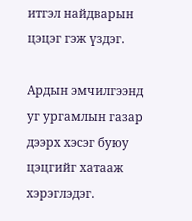итгэл найдварын цэцэг гэж үздэг.

Ардын эмчилгээнд уг ургамлын газар дээрх хэсэг буюу цэцгийг хатааж хэрэглэдэг.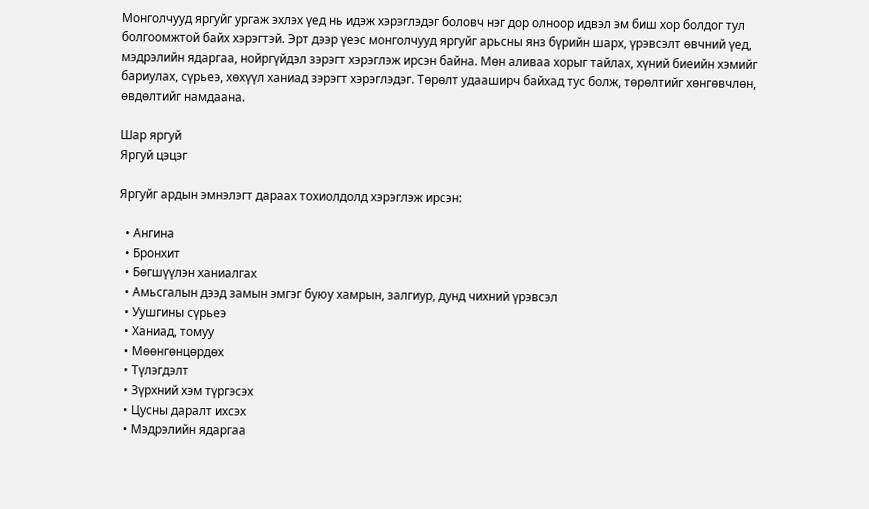Монголчууд яргуйг ургаж эхлэх үед нь идэж хэрэглэдэг боловч нэг дор олноор идвэл эм биш хор болдог тул болгоомжтой байх хэрэгтэй. Эрт дээр үеэс монголчууд яргуйг арьсны янз бүрийн шарх, үрэвсэлт өвчний үед, мэдрэлийн ядаргаа, нойргүйдэл зэрэгт хэрэглэж ирсэн байна. Мөн аливаа хорыг тайлах, хүний биеийн хэмийг бариулах, сүрьеэ, хөхүүл ханиад зэрэгт хэрэглэдэг. Төрөлт удааширч байхад тус болж, төрөлтийг хөнгөвчлөн, өвдөлтийг намдаана.

Шар яргуй
Яргуй цэцэг

Яргуйг ардын эмнэлэгт дараах тохиолдолд хэрэглэж ирсэн:

  • Ангина
  • Бронхит
  • Бөгшүүлэн ханиалгах
  • Амьсгалын дээд замын эмгэг буюу хамрын, залгиур, дунд чихний үрэвсэл
  • Уушгины сүрьеэ
  • Ханиад, томуу
  • Мөөнгөнцөрдөх
  • Түлэгдэлт
  • Зүрхний хэм түргэсэх
  • Цусны даралт ихсэх
  • Мэдрэлийн ядаргаа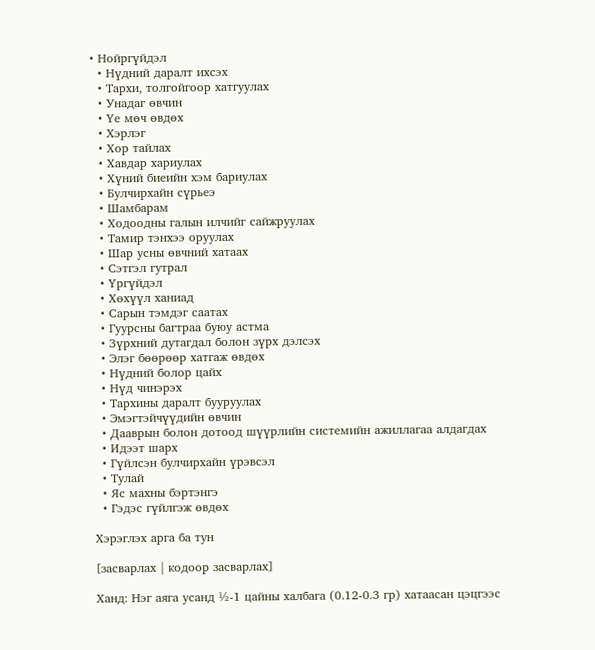• Нойргүйдэл
  • Нүдний даралт ихсэх
  • Тархи, толгойгоор хатгуулах
  • Унадаг өвчин
  • Үе мөч өвдөх
  • Хэрлэг
  • Хор тайлах
  • Хавдар хариулах
  • Хүний биеийн хэм бариулах
  • Булчирхайн сүрьеэ
  • Шамбарам
  • Ходоодны галын илчийг сайжруулах
  • Тамир тэнхээ оруулах
  • Шар усны өвчний хатаах
  • Сэтгэл гутрал
  • Үргүйдэл
  • Хөхүүл ханиад
  • Сарын тэмдэг саатах
  • Гуурсны багтраа буюу астма
  • Зүрхний дутагдал болон зүрх дэлсэх
  • Элэг бөөрөөр хатгаж өвдөх
  • Нүдний болор цайх
  • Нүд чинэрэх
  • Тархины даралт бууруулах
  • Эмэгтэйчүүдийн өвчин
  • Дааврын болон дотоод шүүрлийн системийн ажиллагаа алдагдах
  • Идээт шарх
  • Гүйлсэн булчирхайн үрэвсэл
  • Тулай
  • Яс махны бэртэнгэ
  • Гэдэс гүйлгэж өвдөх

Хэрэглэх арга ба тун

[засварлах | кодоор засварлах]

Ханд: Нэг аяга усанд ½-1 цайны халбага (0.12-0.3 гр) хатаасан цэцгээс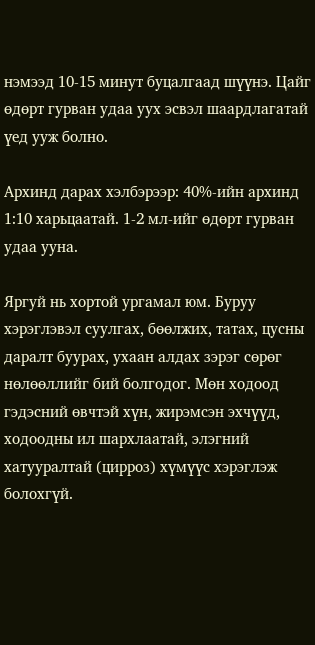нэмээд 10-15 минут буцалгаад шүүнэ. Цайг өдөрт гурван удаа уух эсвэл шаардлагатай үед ууж болно.

Архинд дарах хэлбэрээр: 40%-ийн архинд 1:10 харьцаатай. 1-2 мл-ийг өдөрт гурван удаа ууна.

Яргуй нь хортой ургамал юм. Буруу хэрэглэвэл суулгах, бөөлжих, татах, цусны даралт буурах, ухаан алдах зэрэг сөрөг нөлөөллийг бий болгодог. Мөн ходоод гэдэсний өвчтэй хүн, жирэмсэн эхчүүд, ходоодны ил шархлаатай, элэгний хатууралтай (цирроз) хүмүүс хэрэглэж болохгүй.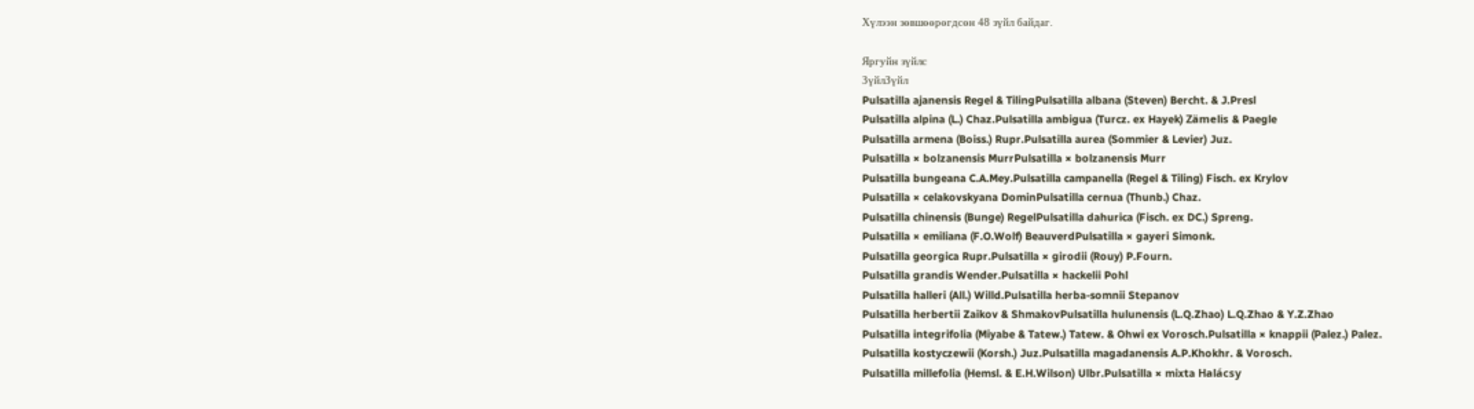Хүлээн зөвшөөрөгдсөн 48 зүйл байдаг.

Яргуйн зүйлс
ЗүйлЗүйл
Pulsatilla ajanensis Regel & TilingPulsatilla albana (Steven) Bercht. & J.Presl
Pulsatilla alpina (L.) Chaz.Pulsatilla ambigua (Turcz. ex Hayek) Zämelis & Paegle
Pulsatilla armena (Boiss.) Rupr.Pulsatilla aurea (Sommier & Levier) Juz.
Pulsatilla × bolzanensis MurrPulsatilla × bolzanensis Murr
Pulsatilla bungeana C.A.Mey.Pulsatilla campanella (Regel & Tiling) Fisch. ex Krylov
Pulsatilla × celakovskyana DominPulsatilla cernua (Thunb.) Chaz.
Pulsatilla chinensis (Bunge) RegelPulsatilla dahurica (Fisch. ex DC.) Spreng.
Pulsatilla × emiliana (F.O.Wolf) BeauverdPulsatilla × gayeri Simonk.
Pulsatilla georgica Rupr.Pulsatilla × girodii (Rouy) P.Fourn.
Pulsatilla grandis Wender.Pulsatilla × hackelii Pohl
Pulsatilla halleri (All.) Willd.Pulsatilla herba-somnii Stepanov
Pulsatilla herbertii Zaikov & ShmakovPulsatilla hulunensis (L.Q.Zhao) L.Q.Zhao & Y.Z.Zhao
Pulsatilla integrifolia (Miyabe & Tatew.) Tatew. & Ohwi ex Vorosch.Pulsatilla × knappii (Palez.) Palez.
Pulsatilla kostyczewii (Korsh.) Juz.Pulsatilla magadanensis A.P.Khokhr. & Vorosch.
Pulsatilla millefolia (Hemsl. & E.H.Wilson) Ulbr.Pulsatilla × mixta Halácsy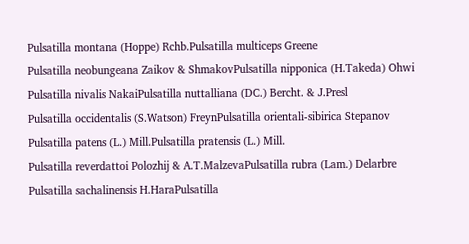Pulsatilla montana (Hoppe) Rchb.Pulsatilla multiceps Greene
Pulsatilla neobungeana Zaikov & ShmakovPulsatilla nipponica (H.Takeda) Ohwi
Pulsatilla nivalis NakaiPulsatilla nuttalliana (DC.) Bercht. & J.Presl
Pulsatilla occidentalis (S.Watson) FreynPulsatilla orientali-sibirica Stepanov
Pulsatilla patens (L.) Mill.Pulsatilla pratensis (L.) Mill.
Pulsatilla reverdattoi Polozhij & A.T.MalzevaPulsatilla rubra (Lam.) Delarbre
Pulsatilla sachalinensis H.HaraPulsatilla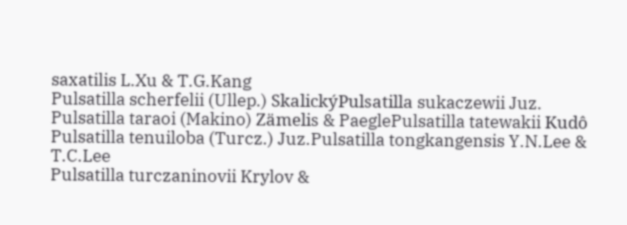saxatilis L.Xu & T.G.Kang
Pulsatilla scherfelii (Ullep.) SkalickýPulsatilla sukaczewii Juz.
Pulsatilla taraoi (Makino) Zämelis & PaeglePulsatilla tatewakii Kudô
Pulsatilla tenuiloba (Turcz.) Juz.Pulsatilla tongkangensis Y.N.Lee & T.C.Lee
Pulsatilla turczaninovii Krylov &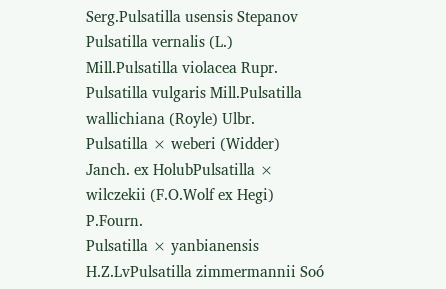Serg.Pulsatilla usensis Stepanov
Pulsatilla vernalis (L.) Mill.Pulsatilla violacea Rupr.
Pulsatilla vulgaris Mill.Pulsatilla wallichiana (Royle) Ulbr.
Pulsatilla × weberi (Widder) Janch. ex HolubPulsatilla × wilczekii (F.O.Wolf ex Hegi) P.Fourn.
Pulsatilla × yanbianensis H.Z.LvPulsatilla zimmermannii Soó